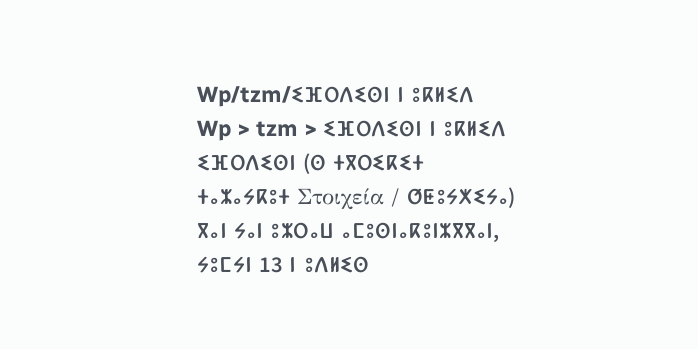Wp/tzm/ⵉⴼⵔⴷⵉⵙⵏ ⵏ ⵓⴽⵍⵉⴷ
Wp > tzm > ⵉⴼⵔⴷⵉⵙⵏ ⵏ ⵓⴽⵍⵉⴷ
ⵉⴼⵔⴷⵉⵙⵏ (ⵙ ⵜⴳⵔⵉⴽⵉⵜ ⵜⴰⵣⴰⵢⴽⵓⵜ Στοιχεία / ⵚⵟⵓⵢⵅⵉⵢⴰ) ⴳⴰⵏ ⵢⴰⵏ ⵓⵣⵔⴰⵡ ⴰⵎⵓⵙⵏⴰⴽⵓⵏⵣⴳⴳⴰⵏ, ⵢⵓⵎⵢⵏ 13 ⵏ ⵓⴷⵍⵉⵙ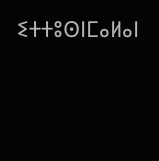ⵉⵜⵜⵓⵙⵏⵎⴰⵍⴰⵏ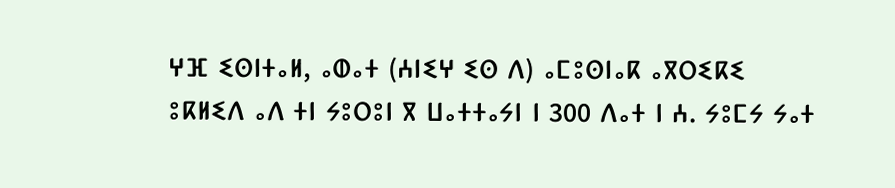ⵖⴼ ⵉⵙⵏⵜⴰⵍ, ⴰⵀⴰⵜ (ⵄⵏⵉⵖ ⵉⵙ ⴷ) ⴰⵎⵓⵙⵏⴰⴽ ⴰⴳⵔⵉⴽⵉ ⵓⴽⵍⵉⴷ ⴰⴷ ⵜⵏ ⵢⵓⵔⵓⵏ ⴳ ⵡⴰⵜⵜⴰⵢⵏ ⵏ 300 ⴷⴰⵜ ⵏ ⵄ. ⵢⵓⵎⵢ ⵢⴰⵜ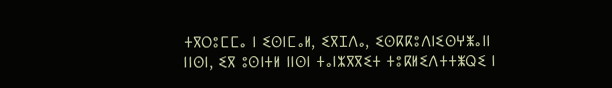ⵜⴳⵔⵓⵎⵎⴰ ⵏ ⵉⵙⵏⵎⴰⵍ, ⵉⴳⵊⴷⴰ, ⵉⵙⴽⴽⵓⴷⵏⵉⵙⵖⵥⴰⵏⵏ ⵏⵏⵙⵏ, ⵉⴳ ⵓⵙⵏⵜⵍ ⵏⵏⵙⵏ ⵜⴰⵏⵣⴳⴳⵉⵜ ⵜⵓⴽⵍⵉⴷⵜⵜⵥⵕⵉ ⵏ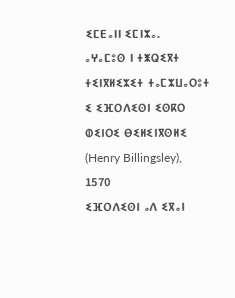ⵉⵎⴹⴰⵏⵏ ⵉⵎⵏⵣⴰ.
ⴰⵖⴰⵎⵓⵙ ⵏ ⵜⵥⵕⵉⴳⵜ ⵜⵉⵏⴳⵍⵉⵣⵉⵜ ⵜⴰⵎⵣⵡⴰⵔⵓⵜ ⵉ ⵉⴼⵔⴷⵉⵙⵏ ⵉⵙⴽⵔ ⵀⵉⵏⵔⵉ ⴱⵉⵍⵉⵏⴳⵙⵍⵉ (Henry Billingsley), 1570
ⵉⴼⵔⴷⵉⵙⵏ ⴰⴷ ⵉⴳⴰⵏ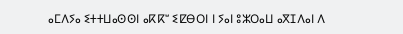ⴰⵎⴷⵢⴰ ⵉⵜⵜⵡⴰⵙⵙⵏ ⴰⴽⴽⵯ ⵉⵇⴱⵔⵏ ⵏ ⵢⴰⵏ ⵓⵣⵔⴰⵡ ⴰⴳⵊⴷⴰⵏ ⴷ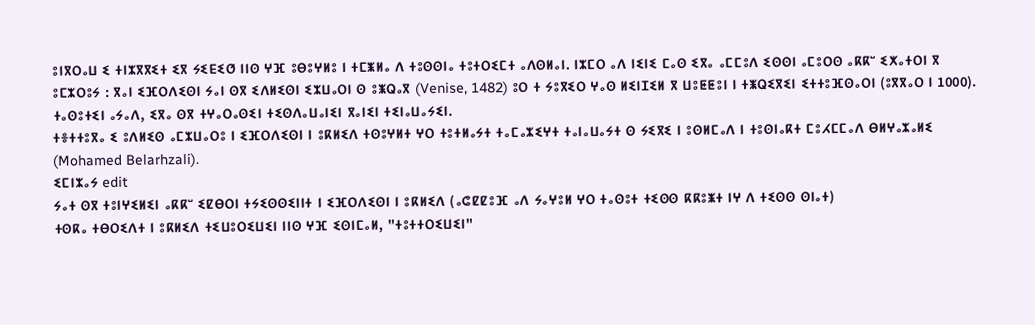ⵓⵏⴳⵔⴰⵡ ⵉ ⵜⵏⵣⴳⴳⵉⵜ ⵉⴳ ⵢⵉⴹⵉⵚ ⵏⵏⵙ ⵖⴼ ⵓⴱⵓⵖⵍⵓ ⵏ ⵜⵎⵥⵍⴰ ⴷ ⵜⵓⵙⵙⵏⴰ ⵜⵓⵜⵔⵉⵎⵜ ⴰⴷⵙⵍⴰⵏ. ⵏⵣⵎⵔ ⴰⴷ ⵏⵉⵏⵉ ⵎⴰⵙ ⵉⴳⴰ ⴰⵎⵎⵓⴷ ⵉⵙⵙⵏ ⴰⵎⵓⵔⵙ ⴰⴽⴽⵯ ⵉⵅⴰⵜⵔⵏ ⴳ ⵓⵎⵣⵔⵓⵢ : ⴳⴰⵏ ⵉⴼⵔⴷⵉⵙⵏ ⵢⴰⵏ ⵙⴳ ⵉⴷⵍⵉⵙⵏ ⵉⵣⵡⴰⵔⵏ ⵙ ⵓⵥⵕⴰⴳ (Venise, 1482) ⵓⵔ ⵜ ⵢⵓⴳⵉⵔ ⵖⴰⵙ ⵍⵉⵏⵊⵉⵍ ⴳ ⵡⵓⵟⵟⵓⵏ ⵏ ⵜⵥⵕⵉⴳⵉⵏ ⵉⵜⵜⵓⴼⵙⴰⵔⵏ (ⵓⴳⴳⴰⵔ ⵏ 1000). ⵜⴰⵙⵓⵜⵉⵏ ⴰⵢⴰⴷ, ⵉⴳⴰ ⵙⴳ ⵜⵖⴰⵔⴰⵙⵉⵏ ⵜⵉⵙⴷⴰⵡⴰⵏⵉⵏ ⴳⴰⵏⵉⵏ ⵜⵉⵏⴰⵡⴰⵢⵉⵏ.
ⵜⴻⵜⵜⵓⴳⴰ ⵉ ⵓⴷⵍⵉⵙ ⴰⵎⵣⵡⴰⵔⵓ ⵏ ⵉⴼⵔⴷⵉⵙⵏ ⵏ ⵓⴽⵍⵉⴷ ⵜⵙⵓⵖⵍⵜ ⵖⵔ ⵜⵓⵜⵍⴰⵢⵜ ⵜⴰⵎⴰⵣⵉⵖⵜ ⵜⴰⵏⴰⵡⴰⵢⵜ ⵙ ⵢⵉⴳⵉ ⵏ ⵓⵙⵍⵎⴰⴷ ⵏ ⵜⵓⵙⵏⴰⴽⵜ ⵎⵓⵃⵎⵎⴰⴷ ⴱⵍⵖⴰⵣⴰⵍⵉ (Mohamed Belarhzali).
ⵉⵎⵏⵣⴰⵢ edit
ⵢⴰⵜ ⵙⴳ ⵜⵓⵏⵖⵉⵍⵉⵏ ⴰⴽⴽⵯ ⵉⵇⴱⵔⵏ ⵜⵢⵉⵙⵙⵉⵏⵏⵜ ⵏ ⵉⴼⵔⴷⵉⵙⵏ ⵏ ⵓⴽⵍⵉⴷ (ⴰⵛⵇⵇⵓⴼ ⴰⴷ ⵢⴰⵖⵓⵍ ⵖⵔ ⵜⴰⵙⵓⵜ ⵜⵉⵙⵙ ⴽⴽⵓⵥⵜ ⵏⵖ ⴷ ⵜⵉⵙⵙ ⵙⵏⴰⵜ)
ⵜⵙⴽⴰ ⵜⴱⵔⵉⴷⵜ ⵏ ⵓⴽⵍⵉⴷ ⵜⵉⵡⵓⵔⵉⵡⵉⵏ ⵏⵏⵙ ⵖⴼ ⵉⵙⵏⵎⴰⵍ, "ⵜⵓⵜⵜⵔⵉⵡⵉⵏ"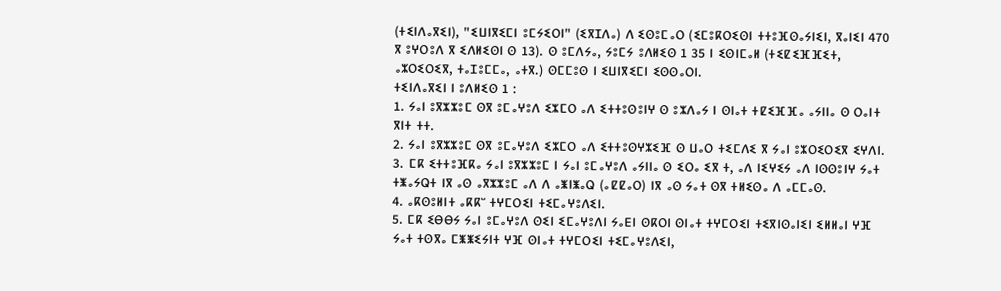(ⵜⵉⵏⴷⴰⴳⵉⵏ), "ⵉⵡⵏⴳⵉⵎⵏ ⵓⵎⵢⵉⵔⵏ" (ⵉⴳⵊⴷⴰ) ⴷ ⵉⵙⵓⵎⴰⵔ (ⵉⵎⵓⴽⵔⵉⵙⵏ ⵜⵜⵓⴼⵙⴰⵢⵏⵉⵏ, ⴳⴰⵏⵉⵏ 470 ⴳ ⵓⵖⵔⵓⴷ ⴳ ⵉⴷⵍⵉⵙⵏ ⵙ 13). ⵙ ⵓⵎⴷⵢⴰ, ⵢⵓⵎⵢ ⵓⴷⵍⵉⵙ 1 35 ⵏ ⵉⵙⵏⵎⴰⵍ (ⵜⵉⵇⵉⴼⴼⵉⵜ, ⴰⵣⵔⵉⵔⵉⴳ, ⵜⴰⵊⵓⵎⵎⴰ, ⴰⵜⴳ.) ⵙⵎⵎⵓⵙ ⵏ ⵉⵡⵏⴳⵉⵎⵏ ⵉⵙⵙⴰⵔⵏ.
ⵜⵉⵏⴷⴰⴳⵉⵏ ⵏ ⵓⴷⵍⵉⵙ 1 :
1. ⵢⴰⵏ ⵓⴳⵣⵣⵓⵎ ⵙⴳ ⵓⵎⴰⵖⵓⴷ ⵉⵣⵎⵔ ⴰⴷ ⵉⵜⵜⵓⵙⵓⵏⵖ ⵙ ⵓⵣⴷⴰⵢ ⵏ ⵙⵏⴰⵜ ⵜⵇⵉⴼⴼⴰ ⴰⵢⵏⵏⴰ ⵙ ⵔⴰⵏⵜ ⴳⵏⵜ ⵜⵜ.
2. ⵢⴰⵏ ⵓⴳⵣⵣⵓⵎ ⵙⴳ ⵓⵎⴰⵖⵓⴷ ⵉⵣⵎⵔ ⴰⴷ ⵉⵜⵜⵓⵙⵖⵣⵉⴼ ⵙ ⵡⴰⵔ ⵜⵉⵎⴷⵉ ⴳ ⵢⴰⵏ ⵓⵣⵔⵉⵔⵉⴳ ⵉⵖⴷⵏ.
3. ⵎⴽ ⵉⵜⵜⵓⴼⴽⴰ ⵢⴰⵏ ⵓⴳⵣⵣⵓⵎ ⵏ ⵢⴰⵏ ⵓⵎⴰⵖⵓⴷ ⴰⵢⵏⵏⴰ ⵙ ⵉⵔⴰ ⵉⴳ ⵜ, ⴰⴷ ⵏⵉⵖⵉⵢ ⴰⴷ ⵏⵙⵙⵓⵏⵖ ⵢⴰⵜ ⵜⵥⴰⵢⵕⵜ ⵏⴳ ⴰⵙ ⴰⴳⵣⵣⵓⵎ ⴰⴷ ⴷ ⴰⵥⵏⵥⴰⵕ (ⴰⵇⵇⴰⵔ) ⵏⴳ ⴰⵙ ⵢⴰⵜ ⵙⴳ ⵜⵍⵉⵙⴰ ⴷ ⴰⵎⵎⴰⵙ.
4. ⴰⴽⵙⵓⵍⵏⵜ ⴰⴽⴽⵯ ⵜⵖⵎⵔⵉⵏ ⵜⵉⵎⴰⵖⵓⴷⵉⵏ.
5. ⵎⴽ ⵉⴱⴱⵢ ⵢⴰⵏ ⵓⵎⴰⵖⵓⴷ ⵙⵉⵏ ⵉⵎⴰⵖⵓⴷⵏ ⵢⴰⴹⵏ ⵙⴽⵔⵏ ⵙⵏⴰⵜ ⵜⵖⵎⵔⵉⵏ ⵜⵉⴳⵏⵙⴰⵏⵉⵏ ⵉⵍⵍⴰⵏ ⵖⴼ ⵢⴰⵜ ⵜⵙⴳⴰ ⵎⵥⵥⵉⵢⵏⵜ ⵖⴼ ⵙⵏⴰⵜ ⵜⵖⵎⵔⵉⵏ ⵜⵉⵎⴰⵖⵓⴷⵉⵏ,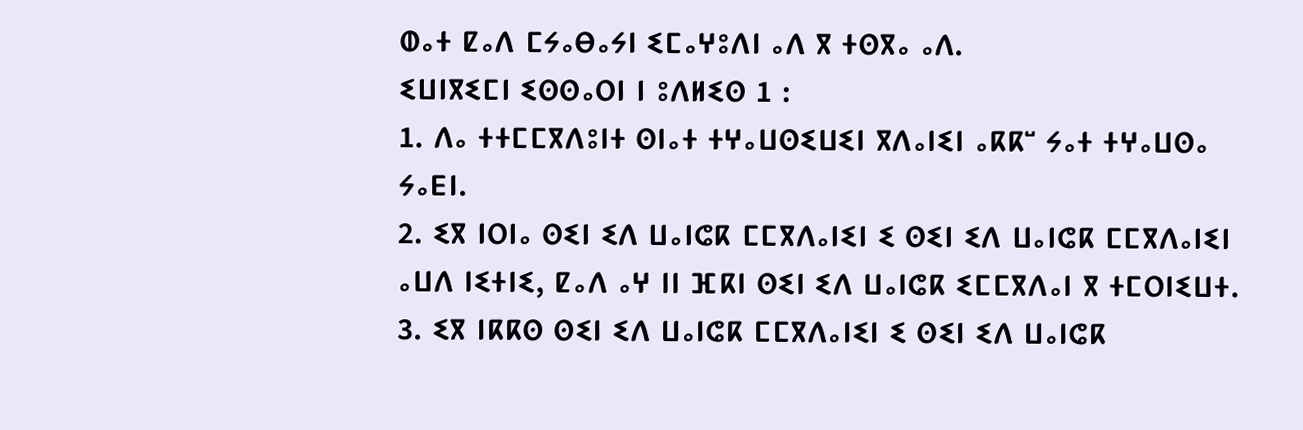ⵀⴰⵜ ⵇⴰⴷ ⵎⵢⴰⴱⴰⵢⵏ ⵉⵎⴰⵖⵓⴷⵏ ⴰⴷ ⴳ ⵜⵙⴳⴰ ⴰⴷ.
ⵉⵡⵏⴳⵉⵎⵏ ⵉⵙⵙⴰⵔⵏ ⵏ ⵓⴷⵍⵉⵙ 1 :
1. ⴷⴰ ⵜⵜⵎⵎⴳⴷⵓⵏⵜ ⵙⵏⴰⵜ ⵜⵖⴰⵡⵙⵉⵡⵉⵏ ⴳⴷⴰⵏⵉⵏ ⴰⴽⴽⵯ ⵢⴰⵜ ⵜⵖⴰⵡⵙⴰ ⵢⴰⴹⵏ.
2. ⵉⴳ ⵏⵔⵏⴰ ⵙⵉⵏ ⵉⴷ ⵡⴰⵏⵛⴽ ⵎⵎⴳⴷⴰⵏⵉⵏ ⵉ ⵙⵉⵏ ⵉⴷ ⵡⴰⵏⵛⴽ ⵎⵎⴳⴷⴰⵏⵉⵏ ⴰⵡⴷ ⵏⵉⵜⵏⵉ, ⵇⴰⴷ ⴰⵖ ⵏⵏ ⴼⴽⵏ ⵙⵉⵏ ⵉⴷ ⵡⴰⵏⵛⴽ ⵉⵎⵎⴳⴷⴰⵏ ⴳ ⵜⵎⵔⵏⵉⵡⵜ.
3. ⵉⴳ ⵏⴽⴽⵙ ⵙⵉⵏ ⵉⴷ ⵡⴰⵏⵛⴽ ⵎⵎⴳⴷⴰⵏⵉⵏ ⵉ ⵙⵉⵏ ⵉⴷ ⵡⴰⵏⵛⴽ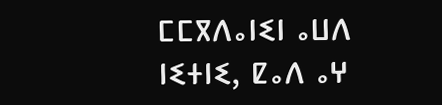ⵎⵎⴳⴷⴰⵏⵉⵏ ⴰⵡⴷ ⵏⵉⵜⵏⵉ, ⵇⴰⴷ ⴰⵖ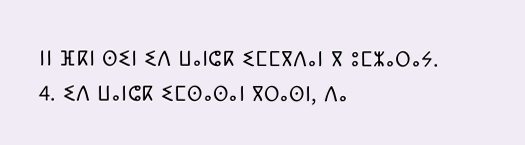ⵏⵏ ⴼⴽⵏ ⵙⵉⵏ ⵉⴷ ⵡⴰⵏⵛⴽ ⵉⵎⵎⴳⴷⴰⵏ ⴳ ⵓⵎⵣⴰⵔⴰⵢ.
4. ⵉⴷ ⵡⴰⵏⵛⴽ ⵉⵎⵙⴰⵙⴰⵏ ⴳⵔⴰⵙⵏ, ⴷⴰ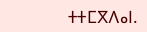ⵜⵜⵎⴳⴷⴰⵏ.